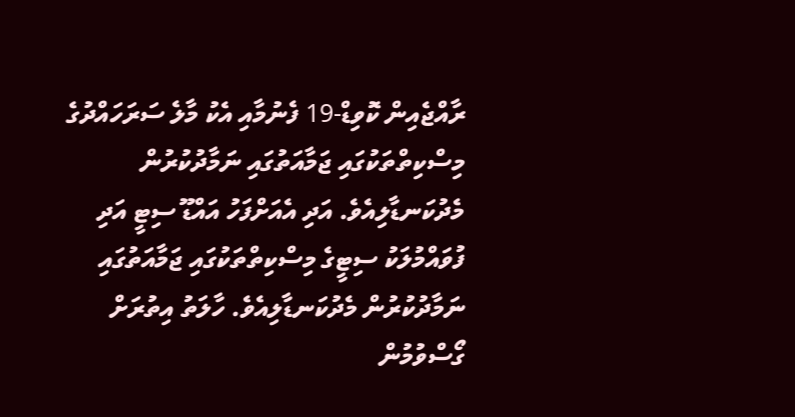ރާއްޖެއިން ކޮވިޑް-19 ފެނުމާއި އެކު މާލެ ސަރަހައްދުގެ މިސްކިތްތަކުގައި ޖަމާއަތުގައި ނަމާދުކުރުން މެދުކަނޑާލިއެވެ. އަދި އެއަށްފަހު އައްޑޫ ސިޓީ އަދި ފުވައްމުލަކު ސިޓީގެ މިސްކިތްތަކުގައި ޖަމާއަތުގައި ނަމާދުކުރުން މެދުކަނޑާލިއެވެ. ހާލަތު އިތުރަށް ގޯސްވުމުން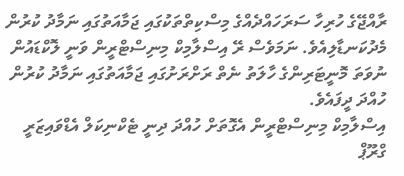ރާއްޖޭގެ ހުރިހާ ސަރަހައްދެއްގެ މިސްކިތްތަކުގައި ޖަމާއަތުގައި ނަމާދު ކުރުން މެދުކަނޑާލިއެވެ. ނަމަވެސް ރޭ އިސްލާމިކް މިނިސްޓްރީން ވަނީ ލޮކްޑައުން ނުވަތަ މޮނީޓަރިންގެ ހާލަތު ނެތް ރަށްރަށުގައި ޖަމާއަތުގައި ނަމާދު ކުރުން ހުއްދަ ދީފައެވެ.
އިސްލާމިކް މިނިސްޓްރީން އެގޮތަށް ހުއްދަ ދިނީ ޓެކްނިކަލް އެޑްވައިޒަރީ ގްރޫޕް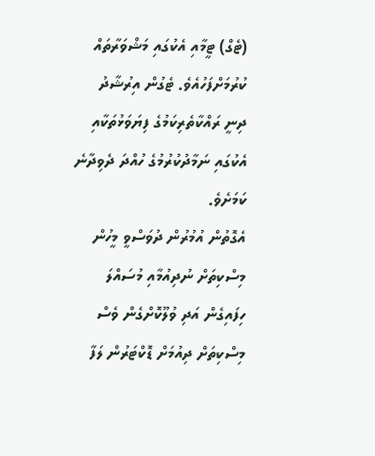(ޓެގް) ޓީމާއި އެކުގައި މަޝްވަރާތައް ކުރުމަށްފަހުއެވެ. ޓެގުން އިރުޝާދު ދިނީ ރައްކާތެރިކަމުގެ ފިޔަވަޅުތަކާއި އެކުގައި ނަމާދުކުރުމުގެ ހުއްދަ ދެވިދާނެ ކަމަށެވެ.
އެގޮތުން އުމުރުން ދުވަސްވީ މީހުން މިސްކިތަށް ނުދިއުމާއި މުސައްލަ ހިފައިގެން އަދި ވުލޫކޮށްގެން ވެސް މިސްކިތަށް ދިއުމަށް ޑޮކްޓަރުން ލަފާ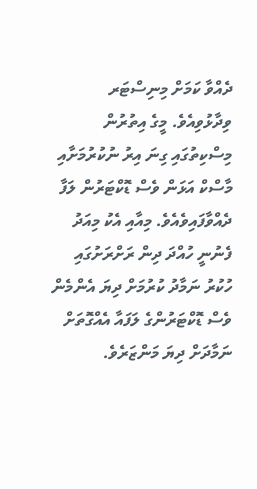ދެއްވާ ކަމަށް މިނިސްޓަރ ވިދާޅުވިއެވެ. މީގެ އިތުރުން މިސްކިތުގައި ގިނަ އިރު ނުކުރުމަށާއި މާސްކް އަޅަން ވެސް ޑޮކްޓަރުން ލަފާ ދެއްވާފައިވެއެވެ. މިއާއި އެކު މިއަދު ފެނުނީ ހުއްދަ ދިން ރަށްރަށުގައި ހުކުރު ނަމާދު ކުރުމަށް ދިޔަ އެންމެން ވެސް ޑޮކްޓަރުންގެ ލަފައާ އެއްގޮތަށް ނަމާދަށް ދިޔަ މަންޒަރެވެ.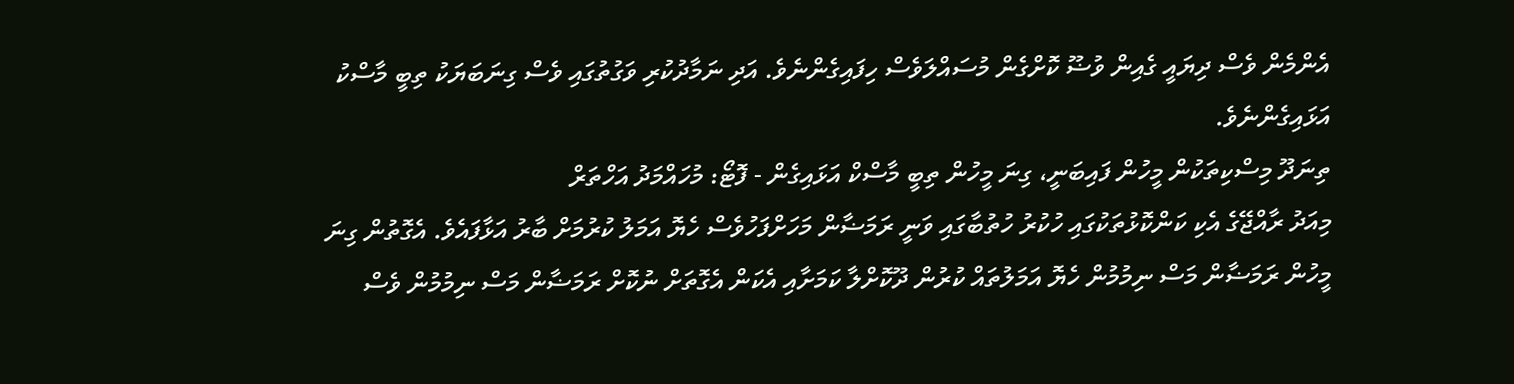އެންމެން ވެސް ދިޔައީ ގެއިން ވުޟޫ ކޮށްގެން މުސައްލަވެސް ހިފައިގެންނެވެ. އަދި ނަމާދުކުރި ވަގުތުގައި ވެސް ގިނަބަޔަކު ތިބީ މާސްކު އަޅައިގެންނެވެ.
ތިނަދޫ މިސްކިތަކުން މީހުން ފައިބަނީ، ގިނަ މީހުން ތިބީ މާސްކް އަޅައިގެން - ފޮޓޯ: މުހައްމަދު އަހްތަރް
މިއަދު ރާއްޖޭގެ އެކި ކަންކޮޅުތަކުގައި ހުކުރު ހުތުބާގައި ވަނީ ރަމަޟާން މަހަށްފަހުވެސް ހެޔޮ އަމަލު ކުރުމަށް ބާރު އަޅާފައެވެ. އެގޮތުން ގިނަ މީހުން ރަމަޟާން މަސް ނިމުމުން ހެޔޮ އަމަލުތައް ކުރުން ދޫކޮށްލާ ކަމަށާއި އެކަން އެގޮތަށް ނުކޮށް ރަމަޟާން މަސް ނިމުމުން ވެސް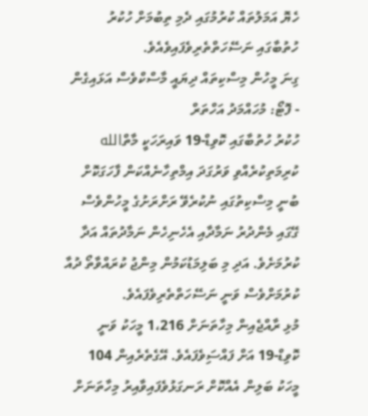ހެޔޮ އަމަލުތައް ކުރުމުގައި ދެމި ތިބުމަށް ހުކުރު ހުތުބާގައި ނަސޭހަތްތެރިވެފައިވެއެވެ.
ގިނަ މީހުން މިސްކިތައް ދިޔައީ މާސްކްވެސް އަޅައިގެން - ފޮޓޯ: މުހައްމަދު އަހްތަރް
ހުކުރު ހުތުބާގައި ކޮވިޑް-19 ވައިރަހަކީ މާތްالله ކުރިމަތިކުރެއްވި ވަރުގަދަ އިމްތިހާނެއްކަން ފާހަގަކޮށް ބުނީ މިސްކިތުގައި ނުކުރެވޭ ރަށްރަށުގެ މީހުންވެސް ގޭގައި މެންދުރު ނަމާދާއި އެހެނިހެން ނަމާދުތައް އަދާ ކުރުމަށެވެ. އަދި މި ބަލިމަޑުކަމުން މިންޖު ކުރައްވާތޯ ދުއާ ކުރުމަށްވެސް ވަނީ ނަސޭހަތްތެރިވެފައެވެ.
މުޅި ރާއްޖެއިން މިހާތަނަށް 1،216 މީހަކު ވަނީ ކޮވިޑް-19 އަށް ފައްސަިވެފައެވެ. އޭގެތެރެއިން 104 މީހަކު ބަލިން އެއްކޮށް ރަނގަޅުވެފައިވާއިރު މިހާތަނަށް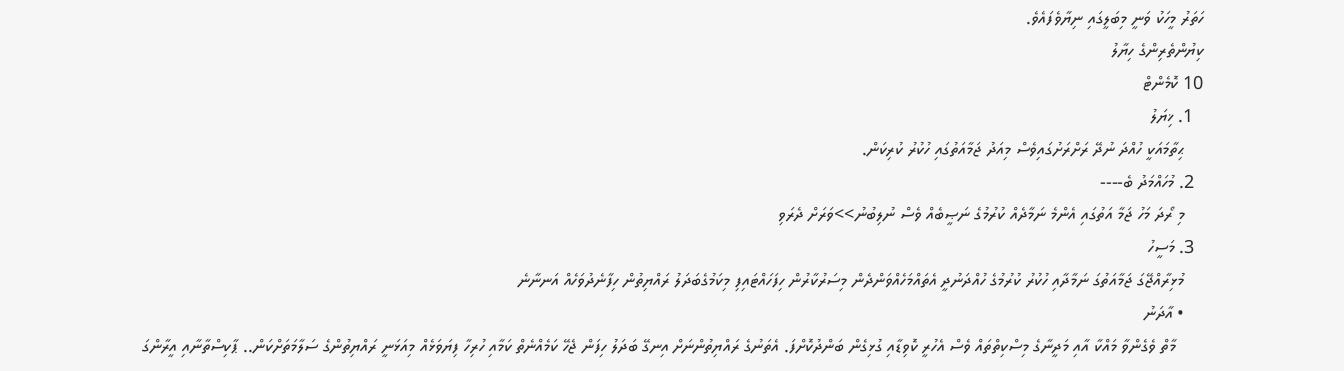ހަތަރު މީހަކު ވަނީ މިބަލީގައި ނިޔާވެފައެވެ.
ކިޔުންތެރިންގެ ހިޔާލު
10 ކޮމެންޓް
  1. ޚިޔަލު
    ޙިތާމައަކީ ހުއްދަ ނުދޭ ރަށްރަށުގައިވެސް މިއަދު ޖަމާއަތުގައި ހުކުރު ކުރިކަން.
  2. މުހައްމަދު ބެ----
    މި ރޯދަ މަހު ޖަމާ އަތުގައި އެންމެ ނަމާދެއް ކުރުމުގެ ނަޞީބެއް ވެސް ނުލިބުނު>>ވަރަށް ދެރަވި
  3. މަސީހު
    މުޅިރާއްޖޭގަ ޖަމާއަތުގަ ނަމާދާއި ހުކުރު ކުރުމުގެ ހުއްދަނުދީ އެތައްމަހެއްވަންދެން މިސަރުކާރުން ހިފަހައްޓައިފި މިކަމުގެބަދަލު ރައްޔިތުން ހިފާނެދުވަހެއް އަނނާނެ
    • އާދަނު
      މާތް ވެގެންވާ މައްކާ އާއި މަދީނާގެ މިސްކިތްތައް ވެސް އެހުރީ ކޮވިޑާއި ގުޅިގެން ބަންދުކޮށްފަ. އެތަނުގެ ރައްޔިތުންނަށް އިނގޭ ބަދަލު ހިފަން ޖެހޭ ކަމެއްނެތް ކަމާއި ހުރިހާ ފިޔަވަޅެއް މިއަޅަނީ ރައްޔިތުންގެ ސަލާމަތަށްކަން.. ޕާކިސްތާނާއި އީރާންގަ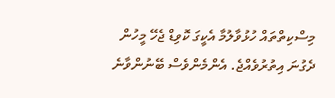މިސްކިތްތައް ހުޅުވާލުމާ އެކީގަ ކޮވިޑް ޖެހޭ މީހުން ދެގުނަ އިތުރުވެއްޖެ. އެންމެންވެސް ބޭނުންވާނެ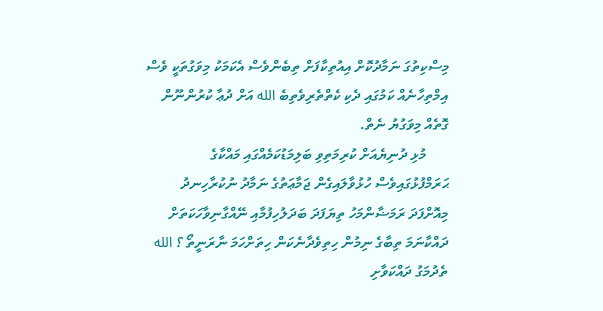މިސްކިތުގަ ނަމާދުކޮށް އިއުތިކާފަށް ތިބެންވެސް އެކަމަކު މިވަގުތަކީ ވެސް އިމްތިހާނެއް ކަމުގައި ދެކި ކެތްތެރިވެތިބެ الله އަށް ދުޢާ ކުރުންނޫން ގޮތެއް މިވަގުޔު ނެތް.
      މުޅި ދުނިޔެއަށް ކުރިމަތިވި ބަލިމަޑުކަމެއްގައި މައްކާގެ ޙަރަމްފުޅުގައިވެސް ހުޅުވާލައިގެން ޖަމާޢަތުގެ ނަމާދު ނުކުރާހިނދު މިއޮށްފަދަ ރަމަޟާންމަހު ތިޔަފަދަ ބަދަލުހިފުމާއި ނޭއްގާނިވާހަކަތަށް ދައްކާނަމަ ތިބާގެ ނިމުން ހިތިވެދާނެކަން ހިތަށްހަމަ ނާރަނީތޯ ؟ الله ތެދުމަގު ދައްކަވާށި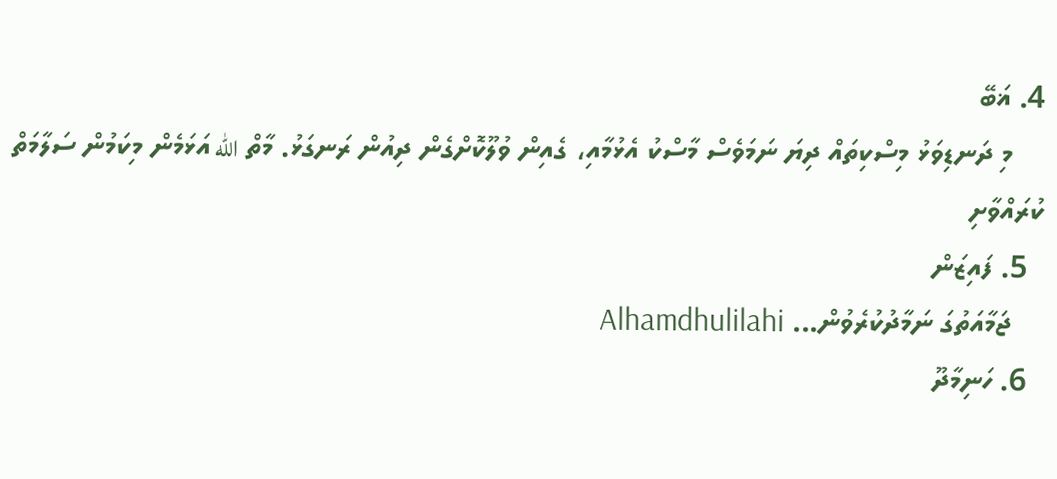4. ޣަބޭ
    މި ދަނޑިވަޅު މިސްކިތައް ދިޔަ ނަމަވެސް މާސްކު އެޅުމާއި، ގެއިން ވުލޫކޮށްގެން ދިއުން ރަނގަޅު. މާތް الله އަޅަމެން މިކަމުން ސަލާމަތް ކުރައްވާށި
  5. ފައިޒަން
    ޖަމާއަތުގަ ނަމާދުކުރެވުން... Alhamdhulilahi
  6. ހަނިމާދޫ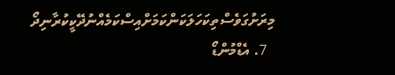މިރަށުގަވެސްތިކަހަލަކަންކަމަށްއިސްކަމެއްނުދޭކީކުރާނިދޯ
  7. އެޑްމުންޑޯ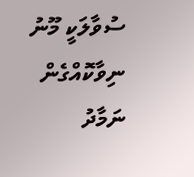ސުވާލަކީ މޫނު ނިވާކޮއްގެން ނަމާދު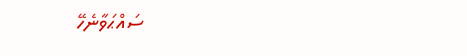ސައްޙަވާނެހޭ